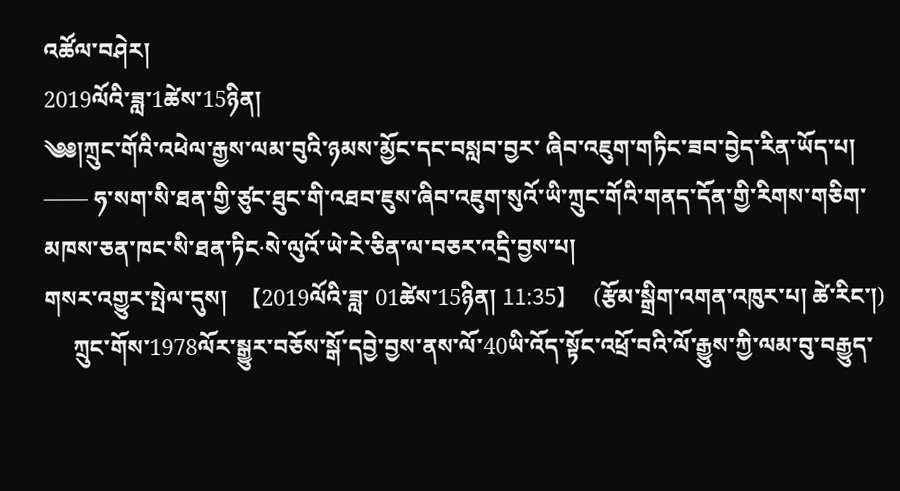འཚོལ་བཤེར།
2019ལོའི་ཟླ་1ཚེས་15ཉིན།
༄༅།ཀྲུང་གོའི་འཕེལ་རྒྱས་ལམ་བུའི་ཉམས་མྱོང་དང་བསླབ་བྱར་ ཞིབ་འཇུག་གཏིང་ཟབ་བྱེད་རིན་ཡོད་པ།
—— ཧ་སག་སི་ཐན་གྱི་ཙུང་ཐུང་གི་འཐབ་ཇུས་ཞིབ་འཇུག་སུའོ་ཡི་ཀྲུང་གོའི་གནད་དོན་གྱི་རིགས་གཅིག་ མཁས་ཅན་ཁང་སི་ཐན་ཏིང·སེ་ལུའོ་ཡེ་རེ་ཅིན་ལ་བཅར་འདྲི་བྱས་པ།
གསར་འགྱུར་སྤེལ་དུས།  【2019ལོའི་ཟླ་ 01ཚེས་15ཉིན། 11:35】   (རྩོམ་སྒྲིག་འགན་འཁུར་པ། ཚེ་རིང་།)
     ཀྲུང་གོས་1978ལོར་སྒྱུར་བཅོས་སྒོ་དབྱེ་བྱས་ནས་ལོ་40ཡི་འོད་སྟོང་འཕྲོ་བའི་ལོ་རྒྱུས་ཀྱི་ལམ་བུ་བརྒྱུད་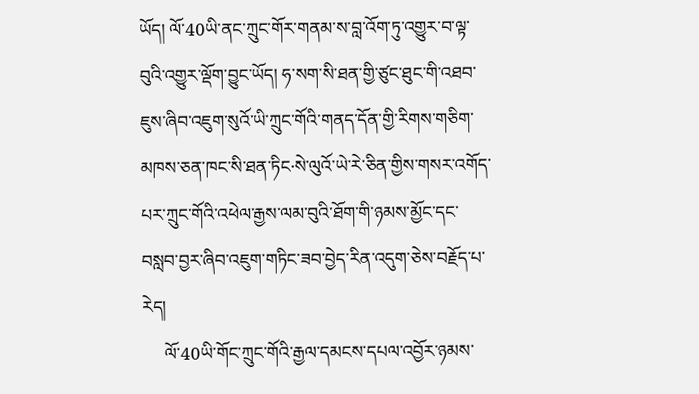ཡོད། ལོ་40ཡི་ནང་ཀྲུང་གོར་གནམ་ས་བླ་འོག་ཏུ་འགྱུར་བ་ལྟ་བུའི་འགྱུར་ལྡོག་བྱུང་ཡོད། ཧ་སག་སི་ཐན་གྱི་ཙུང་ཐུང་གི་འཐབ་ཇུས་ཞིབ་འཇུག་སུའོ་ཡི་ཀྲུང་གོའི་གནད་དོན་གྱི་རིགས་གཅིག་མཁས་ཅན་ཁང་སི་ཐན་ཏིང·སེ་ལུའོ་ཡེ་རེ་ཅིན་གྱིས་གསར་འགོད་པར་ཀྲུང་གོའི་འཕེལ་རྒྱས་ལམ་བུའི་ཐོག་གི་ཉམས་མྱོང་དང་བསླབ་བྱར་ཞིབ་འཇུག་གཏིང་ཟབ་བྱེད་རིན་འདུག་ཅེས་བརྗོད་པ་རེད།
     ལོ་40ཡི་གོང་ཀྲུང་གོའི་རྒྱལ་དམངས་དཔལ་འབྱོར་ཉམས་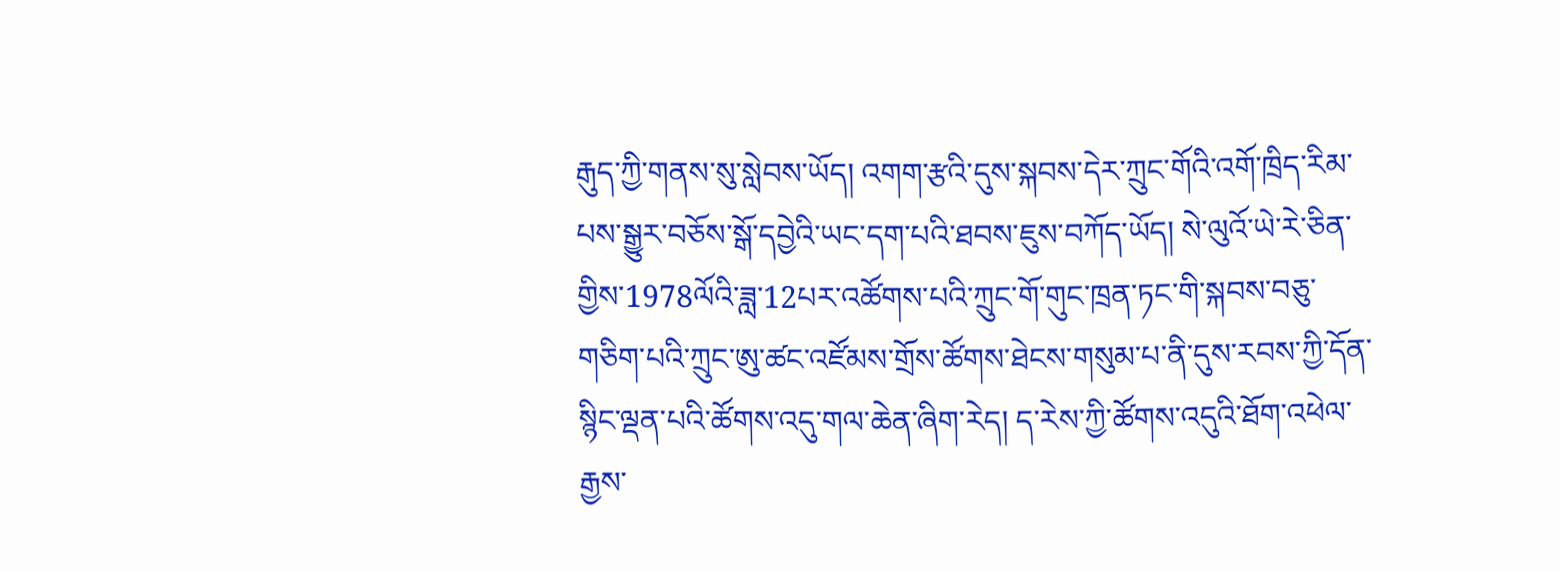རྒུད་ཀྱི་གནས་སུ་སླེབས་ཡོད། འགག་རྩའི་དུས་སྐབས་དེར་ཀྲུང་གོའི་འགོ་ཁྲིད་རིམ་པས་སྒྱུར་བཅོས་སྒོ་དབྱེའི་ཡང་དག་པའི་ཐབས་ཇུས་བཀོད་ཡོད། སེ་ལུའོ་ཡེ་རེ་ཅིན་གྱིས་1978ལོའི་ཟླ་12པར་འཚོགས་པའི་ཀྲུང་གོ་གུང་ཁྲན་ཏང་གི་སྐབས་བཅུ་གཅིག་པའི་ཀྲུང་ཨུ་ཚང་འཛོམས་གྲོས་ཚོགས་ཐེངས་གསུམ་པ་ནི་དུས་རབས་ཀྱི་དོན་སྙིང་ལྡན་པའི་ཚོགས་འདུ་གལ་ཆེན་ཞིག་རེད། ད་རེས་ཀྱི་ཚོགས་འདུའི་ཐོག་འཕེལ་རྒྱས་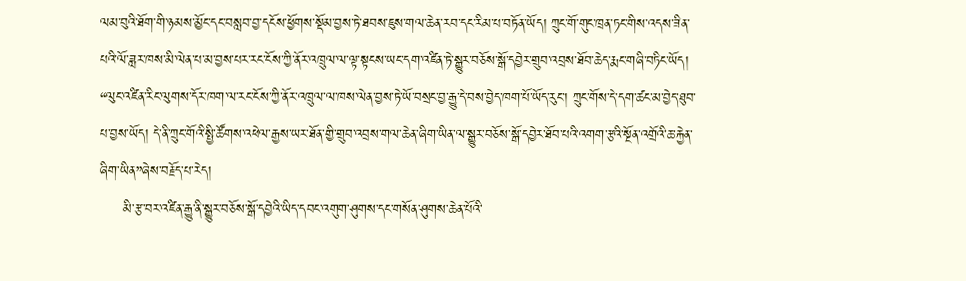ལམ་བུའི་ཐོག་གི་ཉམས་མྱོང་དང་བསླབ་བྱ་དངོས་ཕྱོགས་སྡོམ་བྱས་ཏེ་ཐབས་ཇུས་གལ་ཆེན་རབ་དང་རིམ་པ་བཏོན་ཡོད། ཀྲུང་གོ་གུང་ཁྲན་ཏང་གིས་འདས་ཟིན་པའི་ལོ་ཟླར་ཁས་མི་ལེན་པ་མ་བྱས་པར་རང་ངོས་ཀྱི་ནོར་འཁྲུལ་ལ་ལྟ་སྟངས་ཡང་དག་འཛིན་ཏེ་སྒྱུར་བཅོས་སྒོ་དབྱེར་གྲུབ་འབྲས་ཐོབ་ཆེད་རྨང་གཞི་བཏིང་ཡོད། “ལུང་འཛིན་རིང་ལུགས་དོར་ཁག་ལ་རང་ངོས་ཀྱི་ནོར་འཁྲུལ་ལ་ཁས་ལེན་བྱས་ཏེ་ཡོ་བསྲང་བྱ་རྒྱུ་དེ་བས་བྱེད་ཁག་པོ་ཡོད་རུང་། ཀྲུང་གོས་དེ་དག་ཚང་མ་བྱེད་ཐུབ་པ་བྱས་ཡོད། དེ་ནི་ཀྲུང་གོའི་སྤྱི་ཚོགས་འཕེལ་རྒྱས་ཡར་ཐོན་གྱི་གྲུབ་འབྲས་གལ་ཆེན་ཞིག་ཡིན་ལ་སྒྱུར་བཅོས་སྒོ་དབྱེར་ཐོབ་པའི་འགག་རྩའི་སྔོན་འགྲོའི་ཆ་རྐྱེན་ཞིག་ཡིན”ཞེས་བརྗོད་པ་རེད།
     མི་རྩ་བར་འཛིན་རྒྱུ་ནི་སྒྱུར་བཅོས་སྒོ་དབྱེའི་ཡིད་དབང་འགུག་ཤུགས་དང་གསོན་ཤུགས་ཆེན་པོའི་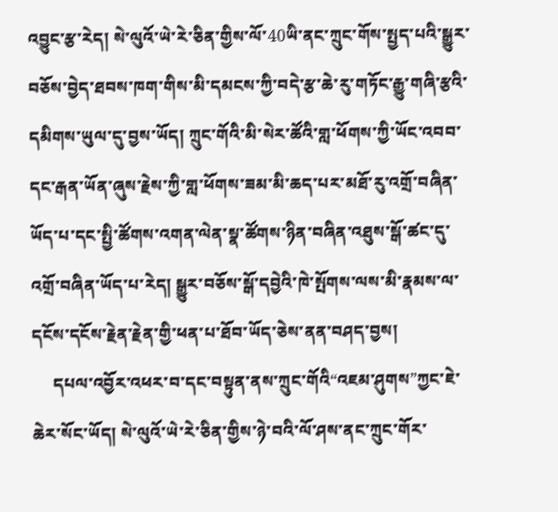འབྱུང་རྩ་རེད། སེ་ལུའོ་ཡེ་རེ་ཅིན་གྱིས་ལོ་40ཡི་ནང་ཀྲུང་གོས་སྤྱད་པའི་སྒྱུར་བཅོས་བྱེད་ཐབས་ཁག་གིས་མི་དམངས་ཀྱི་བདེ་རྩ་ཆེ་རུ་གཏོང་རྒྱུ་གཞི་རྩའི་དམིགས་ཡུལ་དུ་བྱས་ཡོད། ཀྲུང་གོའི་མི་སེར་ཚོའི་གླ་ཕོགས་ཀྱི་ཡོང་འབབ་དང་རྒན་ཡོན་ཞུས་རྗེས་ཀྱི་གླ་ཕོགས་ཟམ་མི་ཆད་པར་མཐོ་རུ་འགྲོ་བཞིན་ཡོད་པ་དང་སྤྱི་ཚོགས་འགན་ལེན་སྣ་ཚོགས་ཉིན་བཞིན་འཐུས་སྒོ་ཚང་དུ་འགྲོ་བཞིན་ཡོད་པ་རེད། སྒྱུར་བཅོས་སྒོ་དབྱེའི་ཁེ་སྤོགས་ལས་མི་རྣམས་ལ་དངོས་དངོས་རྗེན་རྗེན་གྱི་ཕན་པ་ཐོབ་ཡོད་ཅེས་ནན་བཤད་བྱས།
     དཔལ་འབྱོར་འཕར་བ་དང་བསྟུན་ནས་ཀྲུང་གོའི“འཇམ་ཤུགས”ཀྱང་ཇེ་ཆེར་སོང་ཡོད། སེ་ལུའོ་ཡེ་རེ་ཅིན་གྱིས་ཉེ་བའི་ལོ་ཤས་ནང་ཀྲུང་གོར་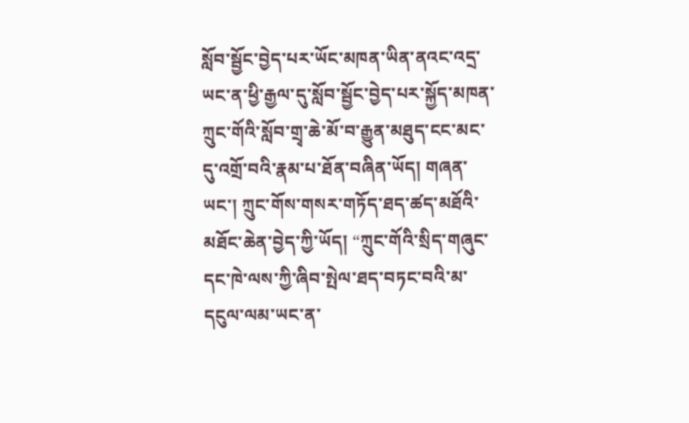སློབ་སྦྱོང་བྱེད་པར་ཡོང་མཁན་ཡིན་ནའང་འདྲ་ཡང་ན་ཕྱི་རྒྱལ་དུ་སློབ་སྦྱོང་བྱེད་པར་སྐྱོད་མཁན་ཀྲུང་གོའི་སློབ་གྲྭ་ཆེ་མོ་བ་རྒྱུན་མཐུད་ངང་མང་དུ་འགྲོ་བའི་རྣམ་པ་ཐོན་བཞིན་ཡོད། གཞན་ཡང་། ཀྲུང་གོས་གསར་གཏོད་ཐད་ཚད་མཐོའི་མཐོང་ཆེན་བྱེད་ཀྱི་ཡོད། “ཀྲུང་གོའི་སྲིད་གཞུང་དང་ཁེ་ལས་ཀྱི་ཞིབ་སྤེལ་ཐད་བཏང་བའི་མ་དངུལ་ལམ་ཡང་ན་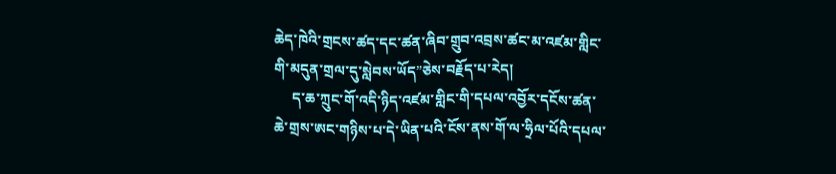ཆེད་ཁེའི་གྲངས་ཚད་དང་ཚན་ཞིབ་གྲུབ་འབྲས་ཚང་མ་འཛམ་གླིང་གི་མདུན་གྲལ་དུ་སླེབས་ཡོད”ཅེས་བརྗོད་པ་རེད།
     ད་ཆ་ཀྲུང་གོ་འདི་ཉིད་འཛམ་གླིང་གི་དཔལ་འབྱོར་དངོས་ཚན་ཆེ་གྲས་ཨང་གཉིས་པ་དེ་ཡིན་པའི་ངོས་ནས་གོ་ལ་ཧྲིལ་པོའི་དཔལ་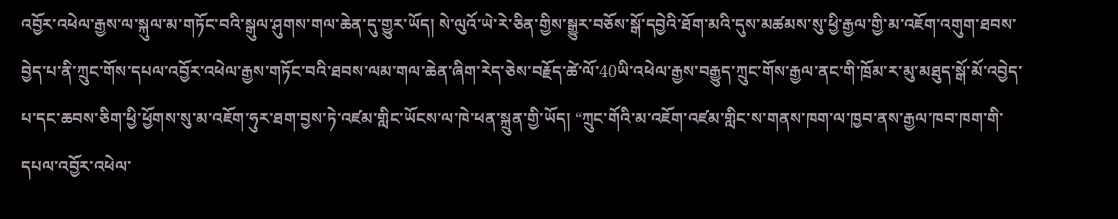འབྱོར་འཕེལ་རྒྱས་ལ་སྐུལ་མ་གཏོང་བའི་སྒུལ་ཤུགས་གལ་ཆེན་དུ་གྱུར་ཡོད། སེ་ལུའོ་ཡེ་རེ་ཅིན་གྱིས་སྒྱུར་བཅོས་སྒོ་དབྱེའི་ཐོག་མའི་དུས་མཚམས་སུ་ཕྱི་རྒྱལ་གྱི་མ་འཇོག་འགུག་ཐབས་བྱེད་པ་ནི་ཀྲུང་གོས་དཔལ་འབྱོར་འཕེལ་རྒྱས་གཏོང་བའི་ཐབས་ལམ་གལ་ཆེན་ཞིག་རེད་ཅེས་བརྗོད་ཚེ་ལོ་40ཡི་འཕེལ་རྒྱས་བརྒྱུད་ཀྲུང་གོས་རྒྱལ་ནང་གི་ཁྲོམ་ར་མུ་མཐུད་སྒོ་མོ་འབྱེད་པ་དང་ཆབས་ཅིག་ཕྱི་ཕྱོགས་སུ་མ་འཇོག་ཧུར་ཐག་བྱས་ཏེ་འཛམ་གླིང་ཡོངས་ལ་ཁེ་ཕན་སྐྲུན་གྱི་ཡོད། “ཀྲུང་གོའི་མ་འཇོག་འཛམ་གླིང་ས་གནས་ཁག་ལ་ཁྱབ་ནས་རྒྱལ་ཁབ་ཁག་གི་དཔལ་འབྱོར་འཕེལ་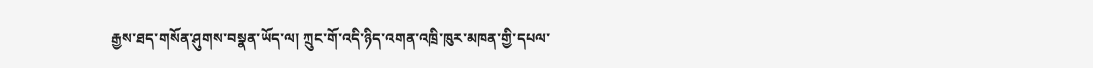རྒྱས་ཐད་གསོན་ཤུགས་བསྣན་ཡོད་ལ། ཀྲུང་གོ་འདི་ཉིད་འགན་འཁྲི་ཁུར་མཁན་གྱི་དཔལ་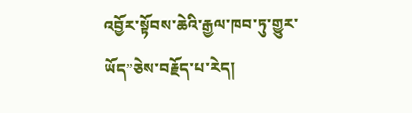འབྱོར་སྟོབས་ཆེའི་རྒྱལ་ཁབ་ཏུ་གྱུར་ཡོད”ཅེས་བརྗོད་པ་རེད།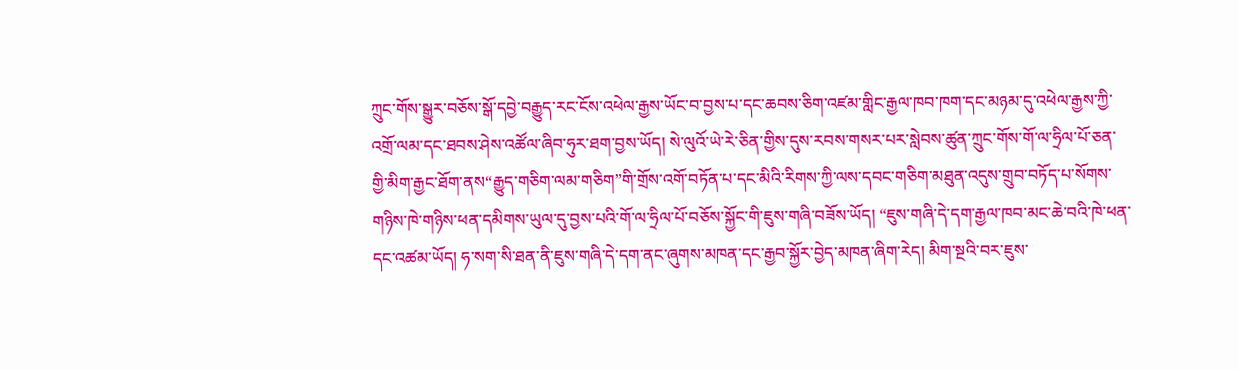ཀྲུང་གོས་སྒྱུར་བཅོས་སྒོ་དབྱེ་བརྒྱུད་རང་ངོས་འཕེལ་རྒྱས་ཡོང་བ་བྱས་པ་དང་ཆབས་ཅིག་འཛམ་གླིང་རྒྱལ་ཁབ་ཁག་དང་མཉམ་དུ་འཕེལ་རྒྱས་ཀྱི་འགྲོ་ལམ་དང་ཐབས་ཤེས་འཚོལ་ཞིབ་ཧུར་ཐག་བྱས་ཡོད། སེ་ལུའོ་ཡེ་རེ་ཅིན་གྱིས་དུས་རབས་གསར་པར་སླེབས་ཚུན་ཀྲུང་གོས་གོ་ལ་ཧྲིལ་པོ་ཅན་གྱི་མིག་རྒྱང་ཐོག་ནས“རྒྱུད་གཅིག་ལམ་གཅིག”གི་གྲོས་འགོ་བཏོན་པ་དང་མིའི་རིགས་ཀྱི་ལས་དབང་གཅིག་མཐུན་འདུས་གྲུབ་བཏོད་པ་སོགས་གཉིས་ཁེ་གཉིས་ཕན་དམིགས་ཡུལ་དུ་བྱས་པའི་གོ་ལ་ཧྲིལ་པོ་བཅོས་སྐྱོང་གི་ཇུས་གཞི་བཟོས་ཡོད། “ཇུས་གཞི་དེ་དག་རྒྱལ་ཁབ་མང་ཆེ་བའི་ཁེ་ཕན་དང་འཚམ་ཡོད། ཧ་སག་སི་ཐན་ནི་ཇུས་གཞི་དེ་དག་ནང་ཞུགས་མཁན་དང་རྒྱབ་སྐྱོར་བྱེད་མཁན་ཞིག་རེད། མིག་སྔའི་བར་ཇུས་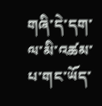གཞི་དེ་དག་ལ་མི་འཚམ་པ་གང་ཡོད་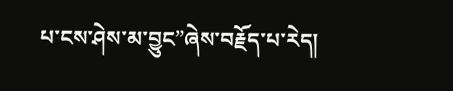པ་ངས་ཤེས་མ་བྱུང”ཞེས་བརྗོད་པ་རེད།